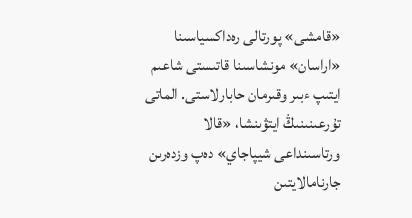«قامشى» پورتالى رەداكسياسىنا «اراسان» مونشاسىنا قاتىستى شاعىم ايتىپ ءبىر وقىرمان حابارلاستى. الماتى تۇرعىنىنىڭ ايتۋىنشا، «قالا ورتاسىنداعى شيپاجاي» دەپ وزدەرىن جارنامالايتىن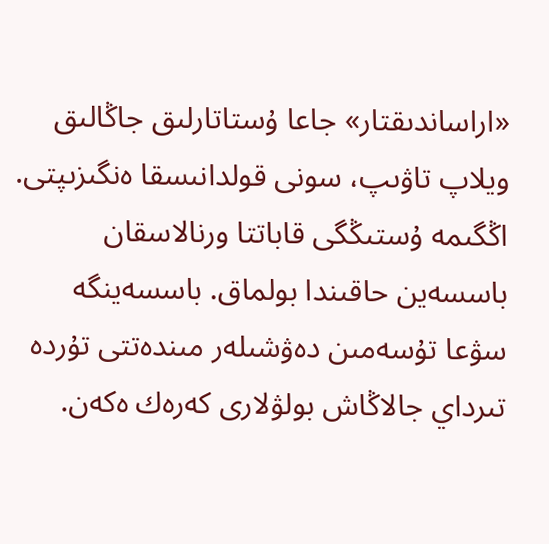«اراساندىقتار» جاعا ۇستاتارلىق جاڭالىق ويلاپ تاۋىپ، سونى قولدانىسقا ەنگىزىپتى. اڭگىمە ۇستىڭگى قاباتتا ورنالاسقان باسسەين حاقىندا بولماق. باسسەينگە سۋعا تۇسەمىن دەۋشىلەر مىندەتتى تۇردە تىرداي جالاڭاش بولۋلارى كەرەك ەكەن.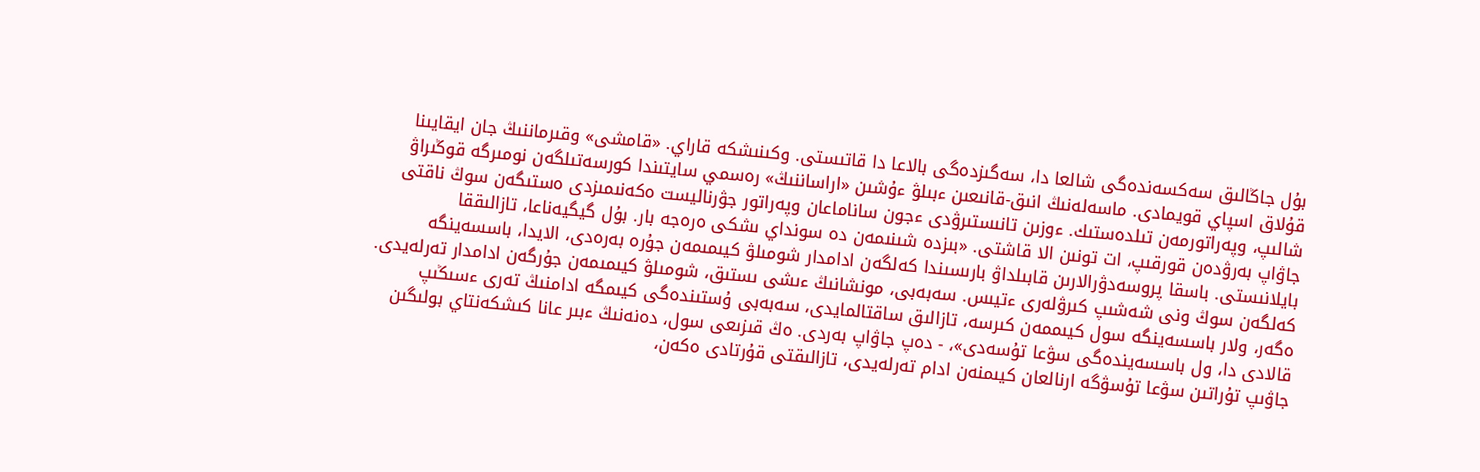بۇل جاڭالىق سەكسەندەگى شالعا دا، سەگىزدەگى بالاعا دا قاتىستى. وكىنىشكە قاراي. «قامشى» وقىرماننىڭ جان ايقايىنا قۇلاق اسپاي قويمادى. ماسەلەنىڭ انىق-قانىعىن ءبىلۋ ءۇشىن «اراساننىڭ» رەسمي سايتىندا كورسەتىلگەن نومىرگە قوڭىراۋ شالىپ، وپەراتورمەن تىلدەستىك. ءوزىن تانىستىرۋدى ءجون ساناماعان وپەراتور جۋرناليست ەكەنىمىزدى ەستىگەن سوڭ ناقتى جاۋاپ بەرۋدەن قورقىپ، ات تونىن الا قاشتى. «بىزدە شىنىمەن دە سونداي ىشكى ەرەجە بار. بۇل گيگيەناعا، تازالىققا بايلانىستى. باسقا پروسەدۋرالارىن قابىلداۋ بارىسىندا كەلگەن ادامدار شومىلۋ كيىمىمەن جۇرە بەرەدى، الايدا، باسسەينگە كەلگەن سوڭ ونى شەشىپ كىرۋلەرى ءتيىس. سەبەبى، مونشانىڭ ءىشى ىستىق، شومىلۋ كيىمىمەن جۇرگەن ادامدار تەرلەيدى. ەگەر، ولار باسسەينگە سول كيىممەن كىرسە، تازالىق ساقتالمايدى، سەبەبى ۇستىندەگى كيىمگە ادامنىڭ تەرى ءسىڭىپ قالادى دا، ول باسسەيندەگى سۋعا تۇسەدى»، - دەپ جاۋاپ بەردى. ەڭ قىزىعى سول، دەنەنىڭ ءبىر عانا كىشكەنتاي بولىگىن جاۋىپ تۇراتىن سۋعا تۇسۋگە ارنالعان كيىمنەن ادام تەرلەيدى، تازالىقتى قۇرتادى ەكەن،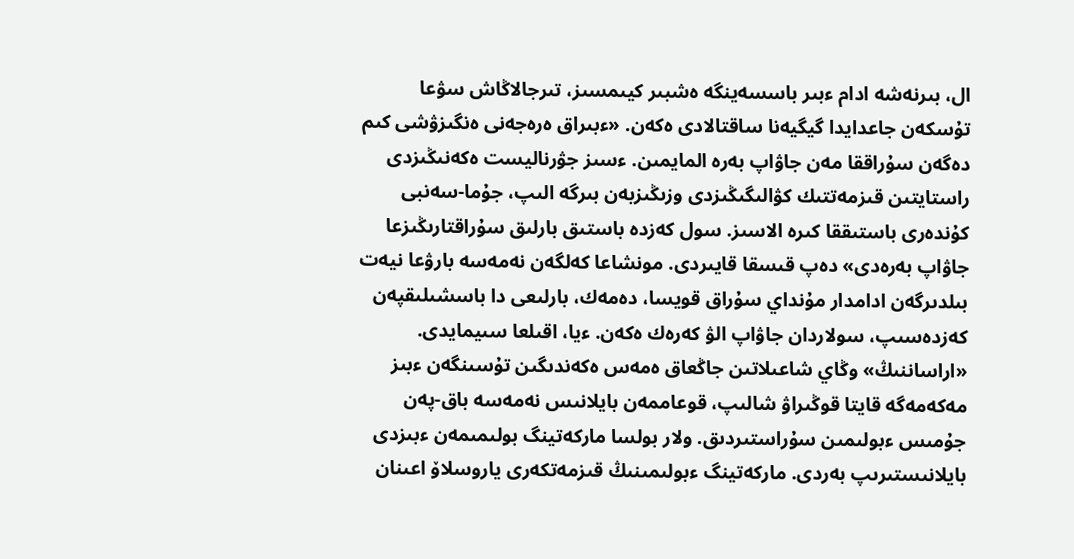ال، بىرنەشە ادام ءبىر باسسەينگە ەشبىر كيىمسىز، تىرجالاڭاش سۋعا تۇسكەن جاعدايدا گيگيەنا ساقتالادى ەكەن. «ءبىراق ەرەجەنى ەنگىزۋشى كىم دەگەن سۇراققا مەن جاۋاپ بەرە المايمىن. ءسىز جۋرناليست ەكەنىڭىزدى راستايتىن قىزمەتتىك كۋالىگىڭىزدى وزىڭىزبەن بىرگە الىپ، جۇما-سەنبى كۇندەرى باستىققا كىرە الاسىز. سول كەزدە باستىق بارلىق سۇراقتارىڭىزعا جاۋاپ بەرەدى» دەپ قىسقا قايىردى. مونشاعا كەلگەن نەمەسە بارۋعا نيەت بىلدىرگەن ادامدار مۇنداي سۇراق قويسا، دەمەك، بارلىعى دا باسشىلىقپەن كەزدەسىپ، سولاردان جاۋاپ الۋ كەرەك ەكەن. ءيا، اقىلعا سىيمايدى.
«اراساننىڭ» وڭاي شاعىلاتىن جاڭعاق ەمەس ەكەندىگىن تۇسىنگەن ءبىز مەكەمەگە قايتا قوڭىراۋ شالىپ، قوعاممەن بايلانىس نەمەسە باق-پەن جۇمىس ءبولىمىن سۇراستىردىق. ولار بولسا ماركەتينگ بولىمىمەن ءبىزدى بايلانىستىرىپ بەردى. ماركەتينگ ءبولىمىنىڭ قىزمەتكەرى ياروسلاۆ اعىنان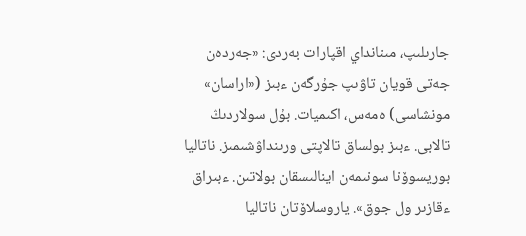جارىلىپ، مىنانداي اقپارات بەردى: «جەردەن جەتى قويان تاۋىپ جۇرگەن ءبىز («اراسان» مونشاسى) ەمەس، اكىميات. بۇل سولاردىڭ تالابى. ءبىز بولساق تالاپتى ورىنداۋشىمىز. ناتاليا بوريسوۆنا سونىمەن اينالىسقان بولاتىن. ءبىراق ءقازىر ول جوق». ياروسلاۆتان ناتاليا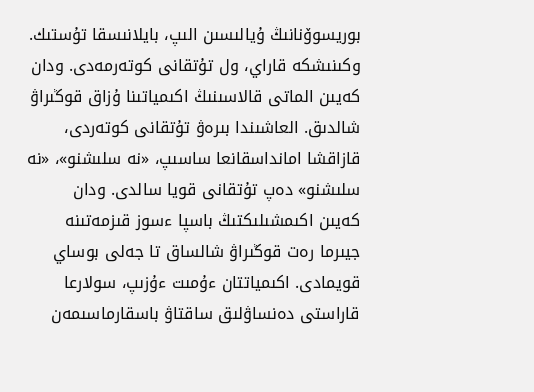بوريسوۆنانىڭ ۇيالىسىن الىپ، بايلانىسقا تۇستىك. وكىنىشكە قاراي، ول تۇتقانى كوتەرمەدى. ودان كەيىن الماتى قالاسىنىڭ اكىمياتىنا ۇزاق قوڭىراۋ شالدىق. العاشىندا بىرەۋ تۇتقانى كوتەردى، قازاقشا امانداسقانعا ساسىپ، «نە سلىشنو»، «نە سلىشنو» دەپ تۇتقانى قويا سالدى. ودان كەيىن اكىمشىلىكتىڭ باسپا ءسوز قىزمەتىنە جيىرما رەت قوڭىراۋ شالساق تا جەلى بوساي قويمادى. اكىمياتتان ءۇمىت ءۇزىپ، سولارعا قاراستى دەنساۋلىق ساقتاۋ باسقارماسىمەن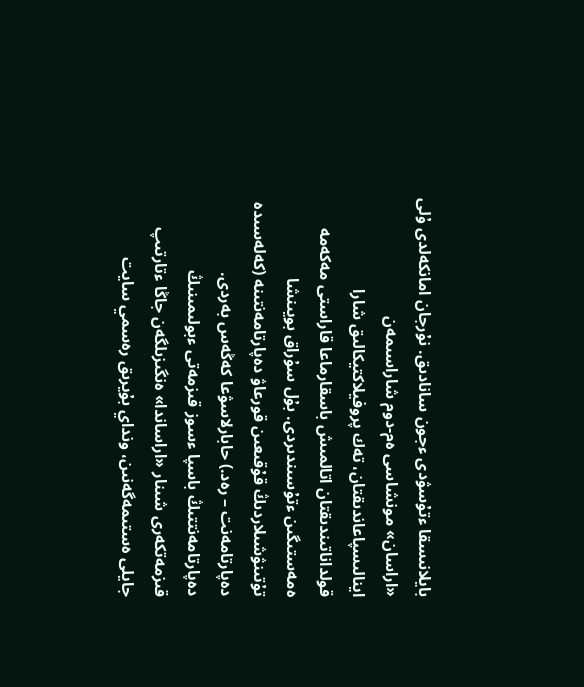بايلانىسقا ءتۇسۋدى ءجون سانادىق. نۇرجان امانكەلدى ۇلى «اراسان» مونشاسى ەم-دوم شاراسىمەن اينالىسپاعاندىقتان، تەك پروفيلاكتيكالىق شارا قولداناتىندىقتان اتالمىش باسقارماعا قاراستى مەكەمە ەمەستىگىن ءتۇسىندىردى. بۇل سۇراق بويىنشا تۇتىنۋشىلاردىڭ قۇقىعىن قورعاۋ دەپارتامەنتىنە (كەلەسىدە دەپارتامەنت – رەد.) حابارلاسۋعا كەڭەس بەردى. دەپارتامەنتتىڭ باسپا ءسوز قىزمەتى ءبولىمىنىڭ قىزمەتكەرى شىنار «اراساندا» ەنگىزىلگەن جاڭا ءتارتىپ جايلى ەستىمەگەنىن، ونداي بۇيرىق رەسمي سايت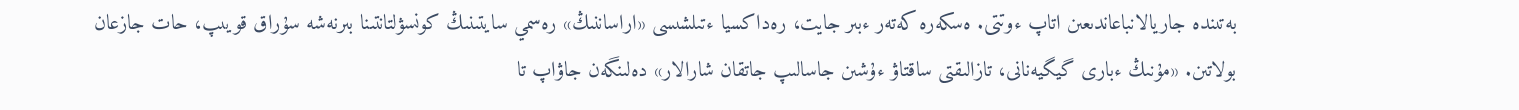بەتىندە جاريالانباعاندىعىن اتاپ ءوتتى. ەسكەرە كەتەر ءبىر جايت، رەداكسيا ءتىلشىسى «اراساننىڭ» رەسمي سايتىنىڭ كونسۋلتانتىنا بىرنەشە سۇراق قويىپ، حات جازعان بولاتىن. «مۇنىڭ ءبارى گيگيەنانى، تازالىقتى ساقتاۋ ءۇشىن جاسالىپ جاتقان شارالار» دەلىنگەن جاۋاپ تا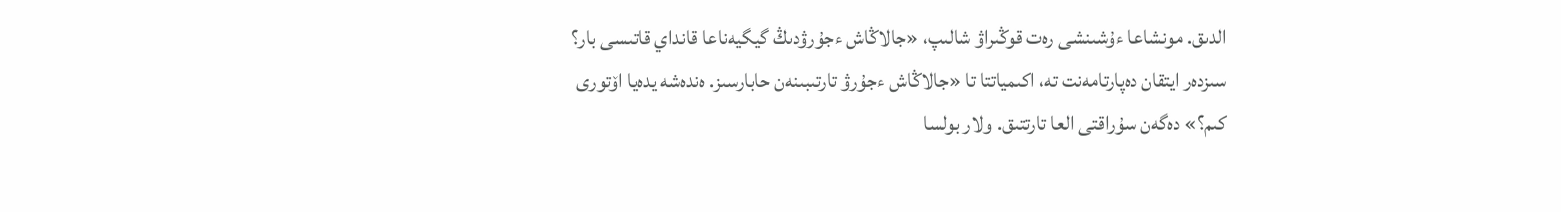الدىق. مونشاعا ءۇشىنشى رەت قوڭىراۋ شالىپ، «جالاڭاش ءجۇرۋدىڭ گيگيەناعا قانداي قاتىسى بار؟ سىزدەر ايتقان دەپارتامەنت تە، اكىمياتتا تا «جالاڭاش ءجۇرۋ تارتىبىنەن حابارسىز. ەندەشە يدەيا اۆتورى كىم؟» دەگەن سۇراقتى العا تارتتىق. ولار بولسا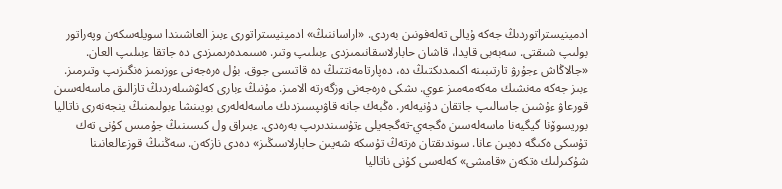ادمينيستراتوردىڭ جەكە ۇيالى تەلەفونىن بەردى. «اراساننىڭ» ادمينيستراتورى ءبىز العاشىندا سويلەسكەن وپەراتور بولىپ شىقتى. سەبەبى قايدا، قاشان حابارلاسقانىمىزدى ءبىلىپ وتىر. ەسىمدەرىمىزدى دە جاتقا ءبىلىپ العان. «جالاڭاش ءجۇرۋ تارتىبىنە اكىمدىكتىڭ دە، دەپارتامەنتتىڭ دە قاتىسى جوق. بۇل ەرەجەنى ءوزىمىز ەنگىزىپ وتىرمىز. ءبىز جەكە مەنشىك مەكەمەمىز عوي. ىشكى ەرەجەنى وزگەرتە الامىز. مۇنىڭ ءبارى كەلۋشىلەردىڭ تازالىق ماسەلەسىن قورعاۋ ءۇشىن جاسالىپ جاتقان دۇنيەلەر. ەڭبەك جانە قاۋىپسىزدىك ماسەلەلەرى بويىنشا ءبولىمنىڭ ينجەنەرى ناتاليا بوريسوۆنا گيگيەنا ماسەلەسىن ەگجەي-تەگجەيلى ءتۇسىندىرىپ بەرەدى. ءبىراق ول كىسىنىڭ جۇمىس كۇنى تەك تۇسكى ەكىگە دەيىن عانا. سوندىقتان ەرتەڭ تۇسكە شەيىن حابارلاسىڭىز» دەدى نازكەن. سەڭنىڭ قوزعالعانىنا شۇكىرلىك ەتكەن «قامشى» كەلەسى كۇنى ناتاليا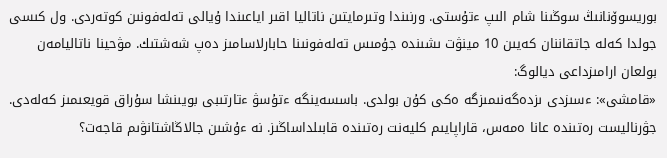بوريسوۆنانىڭ سوڭىنا شام الىپ ءتۇستى. ورنىندا وتىرمايتىن ناتاليا اقىر اياعىندا ۇيالى تەلەفونىن كوتەردى. ول كىسى جولدا كەلە جاتقاننان كەيىن 10 مينۋت ىشىندە جۇمىس تەلەفونىنا حابارلاسامىز دەپ شەشتىك. مۋحينا ناتاليامەن بولعان ارامىزداعى ديالوگ:
«قامشى»: ءسىزدى ىزدەگەنىمىزگە ەكى كۇن بولدى. باسسەينگە ءتۇسۋ ءتارتىبى بويىنشا سۇراق قويعىمىز كەلەدى. جۋرناليست رەتىندە عانا ەمەس، قاراپايىم كليەنت رەتىندە قابىلداساڭىز. نە ءۇشىن جالاڭاشتانۋىم قاجەت؟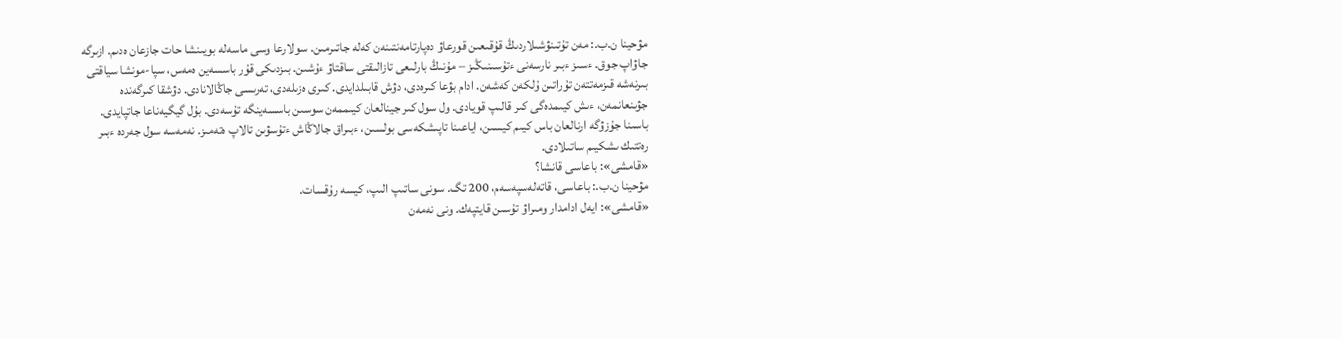مۋحينا ن.ب.: مەن تۇتىنۋشىلاردىڭ قۇقىعىن قورعاۋ دەپارتامەنتىنەن كەلە جاتىرمىن. سولارعا وسى ماسەلە بويىنشا حات جازعان ەدىم. ازىرگە جاۋاپ جوق. ءسىز ءبىر نارسەنى ءتۇسىنىڭىز – مۇنىڭ بارلىعى تازالىقتى ساقتاۋ ءۇشىن. بىزدىكى قۇر باسسەين ەمەس، سپا-مونشا سياقتى بىرنەشە قىزمەتتەن تۇراتىن ۇلكەن كەشەن. ادام بۋعا كىرەدى، دۋش قابىلدايدى. كىرى ەزىلەدى، تەرىسى جاڭالانادى. دۋشقا كىرگەندە جۋىنعانمەن، ءىش كيىمدەگى كىر قالىپ قويادى. ول سول كىر جينالعان كيىممەن سوسىن باسسەينگە تۇسەدى. بۇل گيگيەناعا جاتپايدى. باسىنا جۇزۋگە ارنالعان باس كيىم كيسىن، اياعىنا تاپىشكەسى بولسىن، ءبىراق جالاڭاش ءتۇسۋىن تالاپ ەتەمىز. نەمەسە سول جەردە ءبىر رەتتىك ىشكيىم ساتىلادى.
«قامشى»: باعاسى قانشا؟
مۋحينا ن.ب.: باعاسى، قاتەلەسپەسەم، 200 تگ. سونى ساتىپ الىپ، كيسە رۇقسات.
«قامشى»: ايەل ادامدار ومىراۋ تۇسىن قايتپەك. ونى نەمەن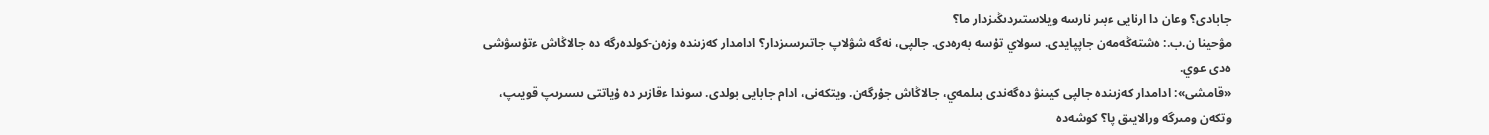جابادى؟ وعان دا ارنايى ءبىر نارسە ويلاستىردىڭىزدار ما؟
مۋحينا ن.ب.: ەشتەڭەمەن جاپپايدى. سولاي تۇسە بەرەدى. جالپى، نەگە شۋلاپ جاتىرسىزدار؟ ادامدار كەزىندە وزەن-كولدەرگە دە جالاڭاش ءتۇسۋشى ەدى عوي.
«قامشى»: ادامدار كەزىندە جالپى كيىنۋ دەگەندى بىلمەي، جالاڭاش جۇرگەن. ويتكەنى، ادام جابايى بولدى. سوندا ءقازىر دە ۇياتتى ىسىرىپ قويىپ، وتكەن ومىرگە ورالايىق پا؟ كوشەدە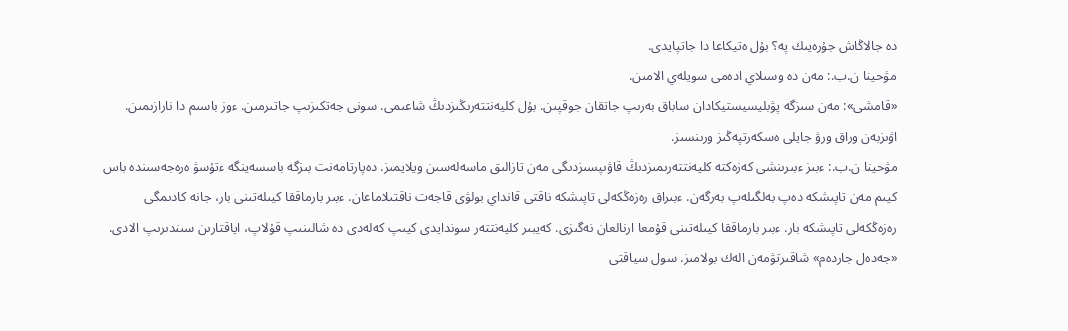دە جالاڭاش جۇرەيىك پە؟ بۇل ەتيكاعا دا جاتپايدى.
مۋحينا ن.ب.: مەن دە وسىلاي ادەمى سويلەي الامىن.
«قامشى»: مەن سىزگە پۋبليسيستيكادان ساباق بەرىپ جاتقان جوقپىن. بۇل كليەنتتەرىڭىزدىڭ شاعىمى. سونى جەتكىزىپ جاتىرمىن. ءوز باسىم دا نارازىمىن. اۋىزبەن وراق ورۋ جايلى ەسكەرتپەڭىز ورىنسىز.
مۋحينا ن.ب.: ءبىز ءبىرىنشى كەزەكتە كليەنتتەرىمىزدىڭ قاۋىپسىزدىگى مەن تازالىق ماسەلەسىن ويلايمىز. دەپارتامەنت بىزگە باسسەينگە ءتۇسۋ ەرەجەسىندە باس كيىم مەن تاپىشكە دەپ بەلگىلەپ بەرگەن. ءبىراق رەزەڭكەلى تاپىشكە ناقتى قانداي بولۋى قاجەت ناقتىلاماعان. ءبىر بارماققا كيىلەتىنى بار، جانە كادىمگى رەزەڭكەلى تاپىشكە بار. ءبىر بارماققا كيىلەتىنى قۇمعا ارنالعان نەگىزى. كەيبىر كليەنتتەر سوندايدى كيىپ كەلەدى دە شالىنىپ قۇلاپ، اياقتارىن سىندىرىپ الادى. «جەدەل جاردەم» شاقىرتۋمەن الەك بولامىز. سول سياقتى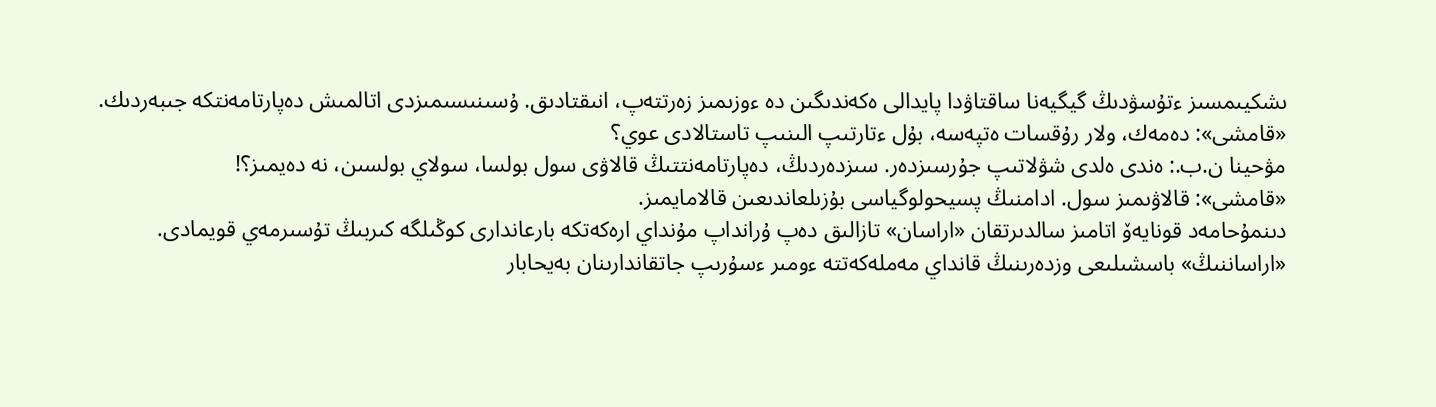ىشكيىمسىز ءتۇسۋدىڭ گيگيەنا ساقتاۋدا پايدالى ەكەندىگىن دە ءوزىمىز زەرتتەپ، انىقتادىق. ۇسىنىسىمىزدى اتالمىش دەپارتامەنتكە جىبەردىك.
«قامشى»: دەمەك، ولار رۇقسات ەتپەسە، بۇل ءتارتىپ الىنىپ تاستالادى عوي؟
مۋحينا ن.ب.: ەندى ەلدى شۋلاتىپ جۇرسىزدەر. سىزدەردىڭ، دەپارتامەنتتىڭ قالاۋى سول بولسا، سولاي بولسىن، نە دەيمىز؟!
«قامشى»: قالاۋىمىز سول. ادامنىڭ پسيحولوگياسى بۇزىلعاندىعىن قالامايمىز.
دىنمۇحامەد قونايەۆ اتامىز سالدىرتقان «اراسان» تازالىق دەپ ۇرانداپ مۇنداي ارەكەتكە بارعاندارى كوڭىلگە كىربىڭ تۇسىرمەي قويمادى. «اراساننىڭ» باسشىلىعى وزدەرىنىڭ قانداي مەملەكەتتە ءومىر ءسۇرىپ جاتقاندارىنان بەيحابار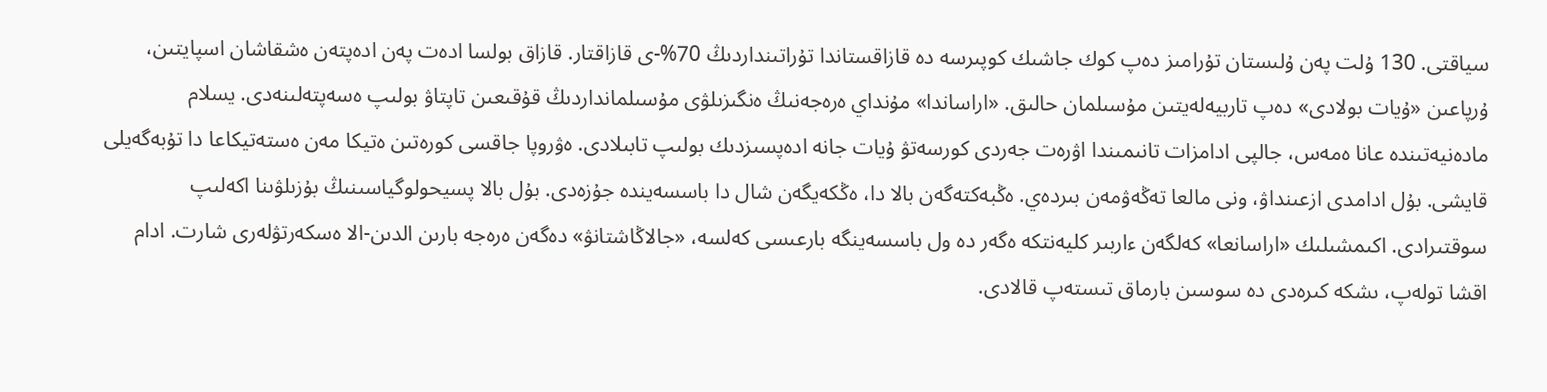سياقتى. 130 ۇلت پەن ۇلىستان تۇرامىز دەپ كوك جاشىك كوپىرسە دە قازاقستاندا تۇراتىنداردىڭ 70%-ى قازاقتار. قازاق بولسا ادەت پەن ادەپتەن ەشقاشان اسپايتىن، ۇرپاعىن «ۇيات بولادى» دەپ تاربيەلەيتىن مۇسىلمان حالىق. «اراساندا» مۇنداي ەرەجەنىڭ ەنگىزىلۋى مۇسىلمانداردىڭ قۇقىعىن تاپتاۋ بولىپ ەسەپتەلىنەدى. يسلام مادەنيەتىندە عانا ەمەس، جالپى ادامزات تانىمىندا اۋرەت جەردى كورسەتۋ ۇيات جانە ادەپسىزدىك بولىپ تابىلادى. ەۋروپا جاقسى كورەتىن ەتيكا مەن ەستەتيكاعا دا تۇبەگەيلى قايشى. بۇل ادامدى ازعىنداۋ، ونى مالعا تەڭەۋمەن بىردەي. ەڭبەكتەگەن بالا دا، ەڭكەيگەن شال دا باسسەيندە جۇزەدى. بۇل بالا پسيحولوگياسىنىڭ بۇزىلۋىنا اكەلىپ سوقتىرادى. اكىمشىلىك «اراسانعا» كەلگەن ءاربىر كليەنتكە ەگەر دە ول باسسەينگە بارعىسى كەلسە، «جالاڭاشتانۋ» دەگەن ەرەجە بارىن الدىن-الا ەسكەرتۋلەرى شارت. ادام اقشا تولەپ، ىشكە كىرەدى دە سوسىن بارماق تىستەپ قالادى.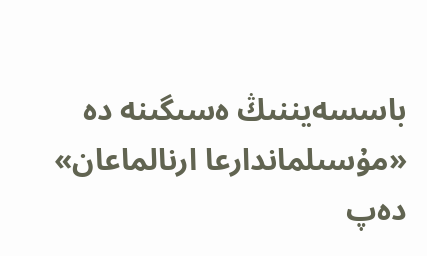باسسەيننىڭ ەسىگىنە دە «مۇسىلماندارعا ارنالماعان» دەپ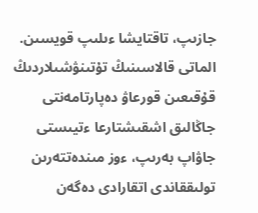جازىپ، تاقتايشا ءىلىپ قويسىن. الماتى قالاسىنىڭ تۇتىنۋشىلاردىڭ قۇقىعىن قورعاۋ دەپارتامەنتى جاڭالىق اشقىشتارعا ءتيىستى جاۋاپ بەرىپ، ءوز مىندەتتەرىن تولىققاندى اتقارادى دەگەن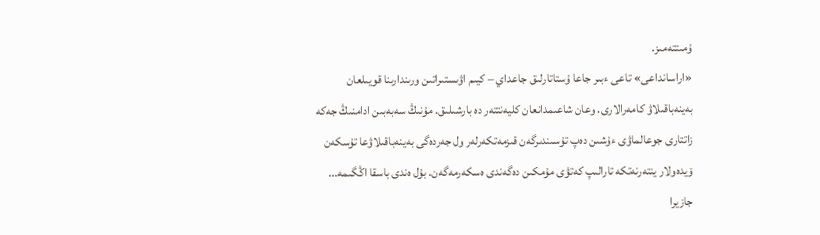ۇمىتتەمىز.
«اراسانداعى» تاعى ءبىر جاعا ۇستاتارلىق جاعداي – كيىم اۋىستىراتىن ورىندارىنا قويىلعان بەينەباقىلاۋ كامەرالارى. وعان شاعىمدانعان كليەنتتەر دە بارشىلىق. مۇنىڭ سەبەبىن ادامنىڭ جەكە زاتتارى جوعالماۋى ءۇشىن دەپ تۇسىندىرگەن قىزمەتكەرلەر ول جەردەگى بەينەباقىلاۋعا تۇسكەن ۆيدەولار ينتەرنەتكە تارالىپ كەتۋى مۇمكىن دەگەندى ەسكەرمەگەن. بۇل ەندى باسقا اڭگىمە...
جازيرا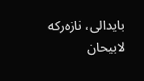بايدالى، نازەركە لابيحان